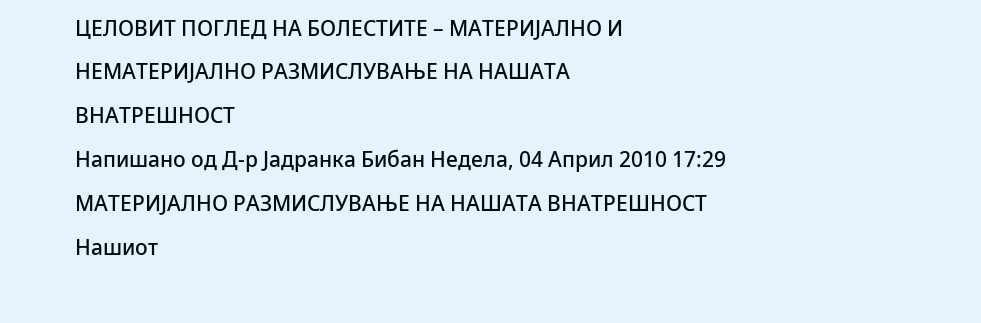ЦЕЛОВИТ ПОГЛЕД НА БОЛЕСТИТЕ – МАТЕРИЈАЛНО И НЕМАТЕРИЈАЛНО РАЗМИСЛУВАЊЕ НА НАШАТА ВНАТРЕШНОСТ
Напишано од Д-р Јадранка Бибан Недела, 04 Април 2010 17:29
МАТЕРИЈАЛНО РАЗМИСЛУВАЊЕ НА НАШАТА ВНАТРЕШНОСТ
Нашиот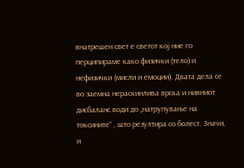внатрешен свет е светот кој ние го перципираме како физички (тело) и нефизички (мисли и емоции). Двата дела се во заемна нераскинлива врска и нивниот дисбаланс води до „натрупување на токсините“ , што резултира со болест. Значи, и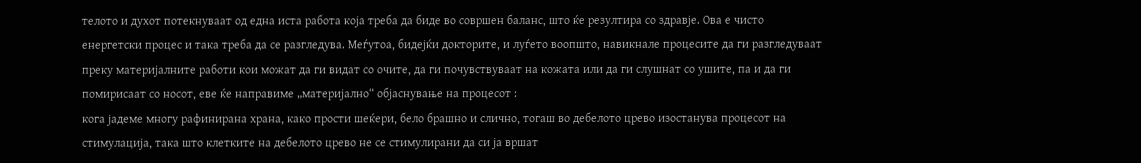телото и духот потекнуваат од една иста работа која треба да биде во совршен баланс, што ќе резултира со здравје. Ова е чисто енергетски процес и така треба да се разгледува. Меѓутоа, бидејќи докторите, и луѓето воопшто, навикнале процесите да ги разгледуваат преку материјалните работи кои можат да ги видат со очите, да ги почувствуваат на кожата или да ги слушнат со ушите, па и да ги помирисаат со носот, еве ќе направиме „материјално“ објаснување на процесот :
кога јадеме многу рафинирана храна, како прости шеќери, бело брашно и слично, тогаш во дебелото црево изостанува процесот на стимулација, така што клетките на дебелото црево не се стимулирани да си ја вршат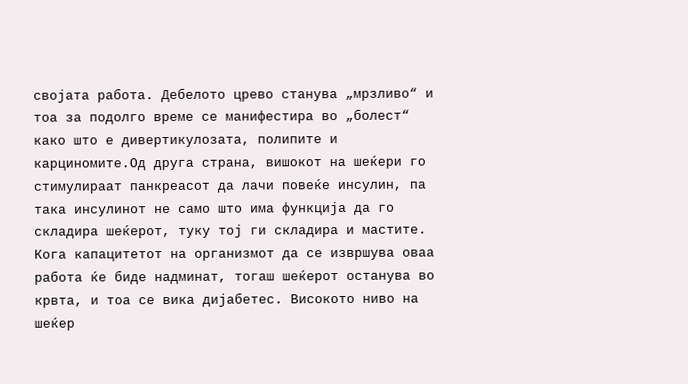својата работа. Дебелото црево станува „мрзливо“ и тоа за подолго време се манифестира во „болест“ како што е дивертикулозата, полипите и карциномите.Од друга страна, вишокот на шеќери го стимулираат панкреасот да лачи повеќе инсулин, па така инсулинот не само што има функција да го складира шеќерот, туку тој ги складира и мастите. Кога капацитетот на организмот да се извршува оваа работа ќе биде надминат, тогаш шеќерот останува во крвта, и тоа се вика дијабетес. Високото ниво на шеќер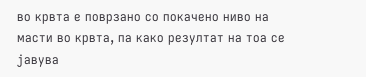во крвта е поврзано со покачено ниво на масти во крвта, па како резултат на тоа се јавува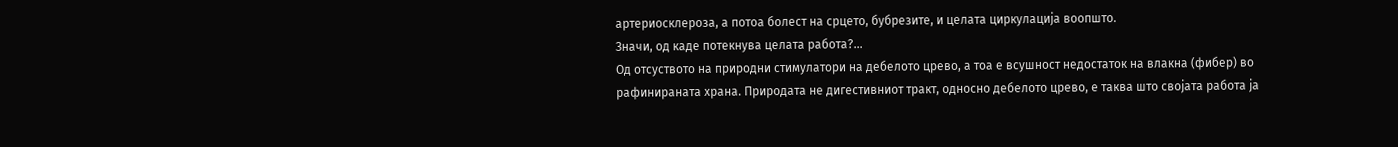артериосклероза, а потоа болест на срцето, бубрезите, и целата циркулација воопшто.
Значи, од каде потекнува целата работа?...
Од отсуството на природни стимулатори на дебелото црево, а тоа е всушност недостаток на влакна (фибер) во рафинираната храна. Природата не дигестивниот тракт, односно дебелото црево, е таква што својата работа ја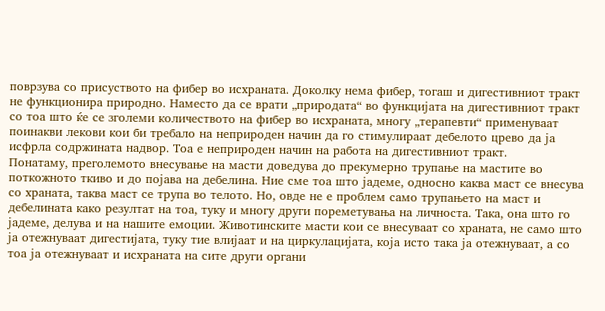поврзува со присуството на фибер во исхраната. Доколку нема фибер, тогаш и дигестивниот тракт не функционира природно. Наместо да се врати „природата“ во функцијата на дигестивниот тракт со тоа што ќе се зголеми количеството на фибер во исхраната, многу „терапевти“ применуваат поинакви лекови кои би требало на неприроден начин да го стимулираат дебелото црево да ја исфрла содржината надвор. Тоа е неприроден начин на работа на дигестивниот тракт.
Понатаму, преголемото внесување на масти доведува до прекумерно трупање на мастите во поткожното ткиво и до појава на дебелина. Ние сме тоа што јадеме, односно каква маст се внесува со храната, таква маст се трупа во телото. Но, овде не е проблем само трупањето на маст и дебелината како резултат на тоа, туку и многу други пореметувања на личноста. Така, она што го јадеме, делува и на нашите емоции. Животинските масти кои се внесуваат со храната, не само што ја отежнуваат дигестијата, туку тие влијаат и на циркулацијата, која исто така ја отежнуваат, а со тоа ја отежнуваат и исхраната на сите други органи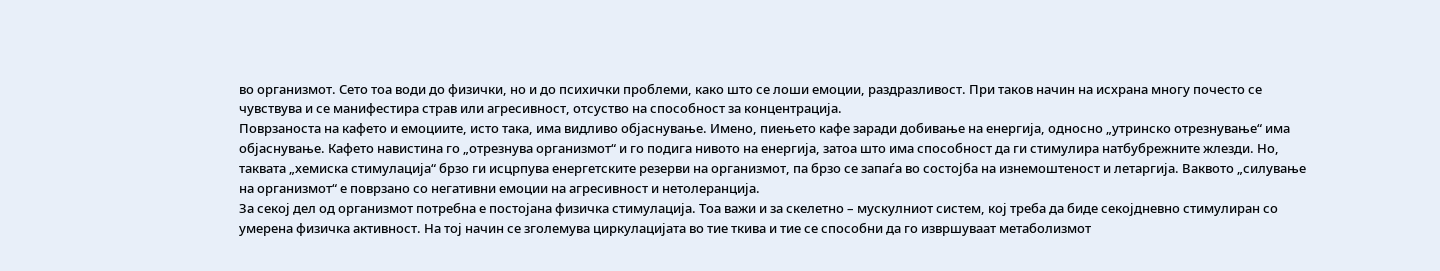во организмот. Сето тоа води до физички, но и до психички проблеми, како што се лоши емоции, раздразливост. При таков начин на исхрана многу почесто се чувствува и се манифестира страв или агресивност, отсуство на способност за концентрација.
Поврзаноста на кафето и емоциите, исто така, има видливо објаснување. Имено, пиењето кафе заради добивање на енергија, односно „утринско отрезнување“ има објаснување. Кафето навистина го „отрезнува организмот“ и го подига нивото на енергија, затоа што има способност да ги стимулира натбубрежните жлезди. Но, таквата „хемиска стимулација“ брзо ги исцрпува енергетските резерви на организмот, па брзо се запаѓа во состојба на изнемоштеност и летаргија. Ваквото „силување на организмот“ е поврзано со негативни емоции на агресивност и нетолеранција.
За секој дел од организмот потребна е постојана физичка стимулација. Тоа важи и за скелетно – мускулниот систем, кој треба да биде секојдневно стимулиран со умерена физичка активност. На тој начин се зголемува циркулацијата во тие ткива и тие се способни да го извршуваат метаболизмот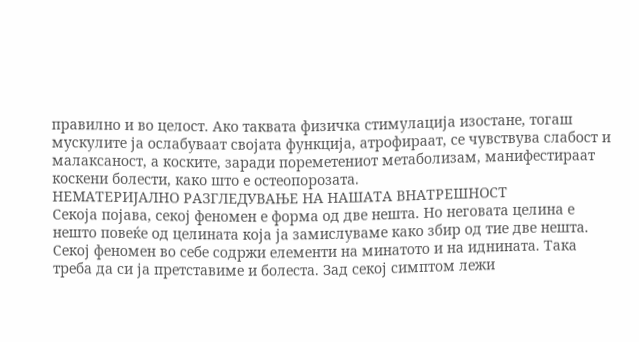правилно и во целост. Ако таквата физичка стимулација изостане, тогаш мускулите ја ослабуваат својата функција, атрофираат, се чувствува слабост и малаксаност, а коските, заради пореметениот метаболизам, манифестираат коскени болести, како што е остеопорозата.
НЕМАТЕРИЈАЛНО РАЗГЛЕДУВАЊЕ НА НАШАТА ВНАТРЕШНОСТ
Секоја појава, секој феномен е форма од две нешта. Но неговата целина е нешто повеќе од целината која ја замислуваме како збир од тие две нешта. Секој феномен во себе содржи елементи на минатото и на иднината. Така треба да си ја претставиме и болеста. Зад секој симптом лежи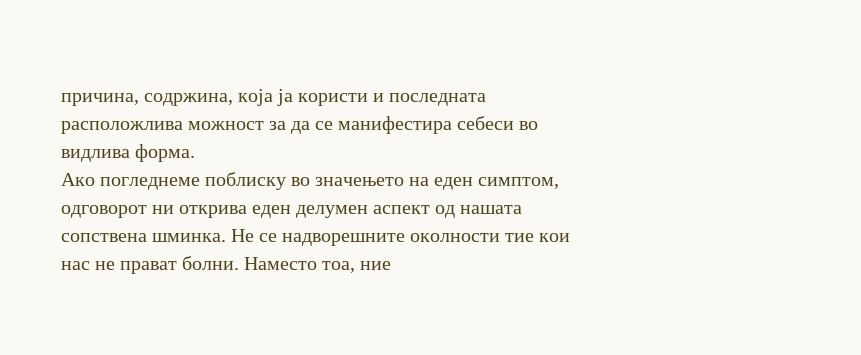причина, содржина, која ја користи и последната расположлива можност за да се манифестира себеси во видлива форма.
Ако погледнеме поблиску во значењето на еден симптом, одговорот ни открива еден делумен аспект од нашата сопствена шминка. Не се надворешните околности тие кои нас не прават болни. Наместо тоа, ние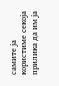самите ја користиме секоја прилика да им ја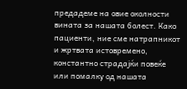предадеме на овие околности вината за нашата болест. Како пациенти, ние сме натрапникот и жртвата истовремено, константно страдајќи повеќе или помалку од нашата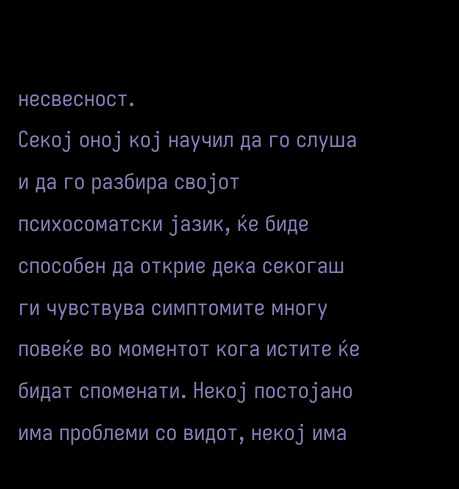несвесност.
Секој оној кој научил да го слуша и да го разбира својот психосоматски јазик, ќе биде способен да открие дека секогаш ги чувствува симптомите многу повеќе во моментот кога истите ќе бидат споменати. Некој постојано има проблеми со видот, некој има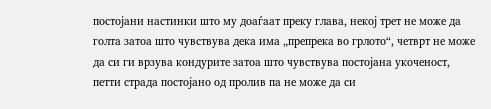постојани настинки што му доаѓаат преку глава, некој трет не може да голта затоа што чувствува дека има „препрека во грлото“, четврт не може да си ги врзува кондурите затоа што чувствува постојана укоченост, петти страда постојано од пролив па не може да си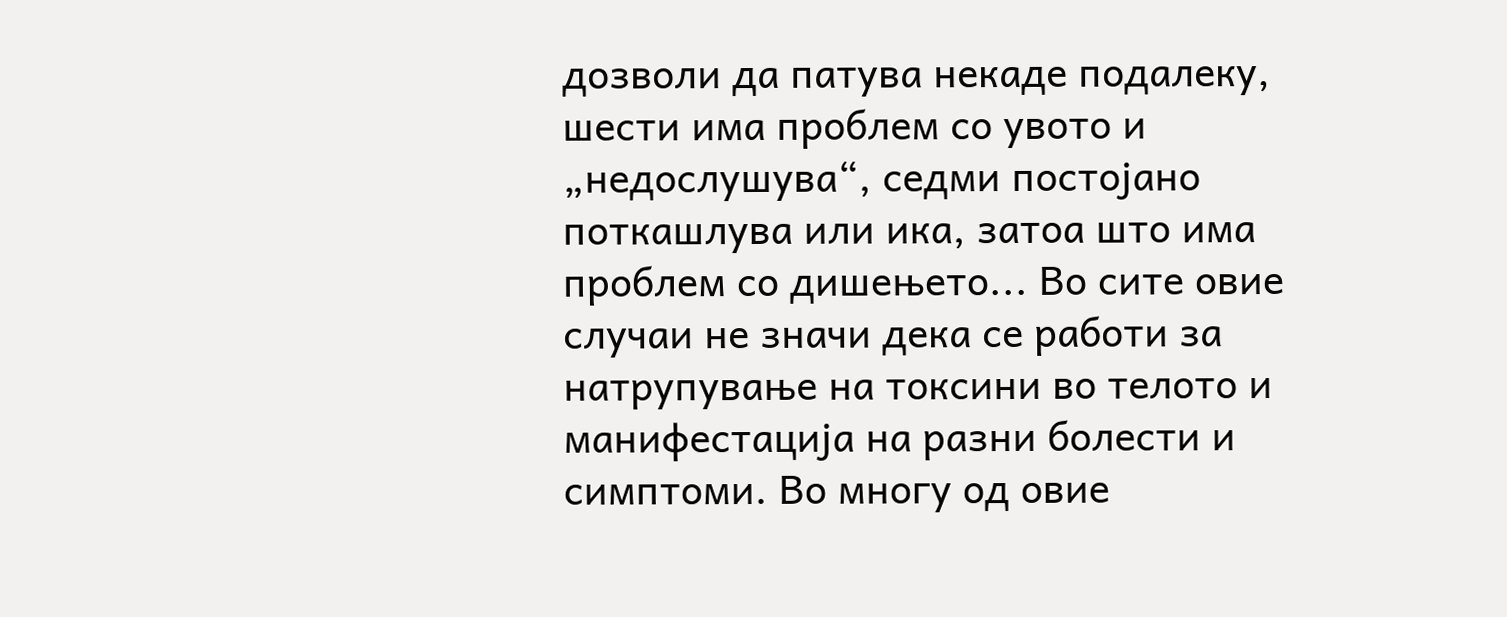дозволи да патува некаде подалеку, шести има проблем со увото и „недослушува“, седми постојано поткашлува или ика, затоа што има проблем со дишењето... Во сите овие случаи не значи дека се работи за натрупување на токсини во телото и манифестација на разни болести и симптоми. Во многу од овие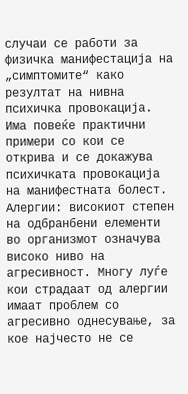случаи се работи за физичка манифестација на „симптомите“ како резултат на нивна психичка провокација.
Има повеќе практични примери со кои се открива и се докажува психичката провокација на манифестната болест.
Алергии: високиот степен на одбранбени елементи во организмот означува високо ниво на агресивност. Многу луѓе кои страдаат од алергии имаат проблем со агресивно однесување, за кое најчесто не се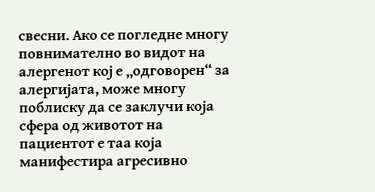свесни. Ако се погледне многу повнимателно во видот на алергенот кој е „одговорен“ за алергијата, може многу поблиску да се заклучи која сфера од животот на пациентот е таа која манифестира агресивно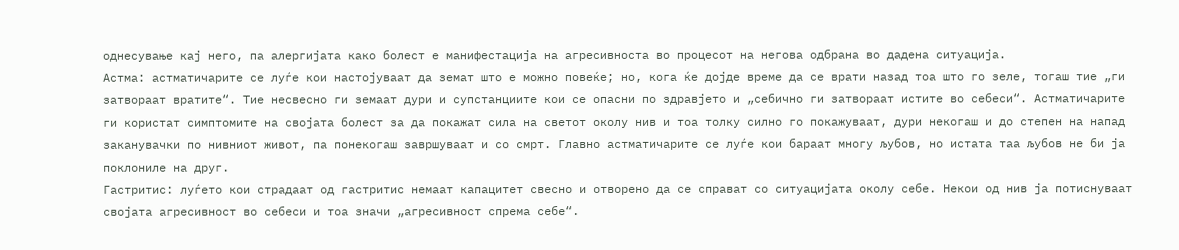однесување кај него, па алергијата како болест е манифестација на агресивноста во процесот на негова одбрана во дадена ситуација.
Астма: астматичарите се луѓе кои настојуваат да земат што е можно повеќе; но, кога ќе дојде време да се врати назад тоа што го зеле, тогаш тие „ги затвораат вратите“. Тие несвесно ги земаат дури и супстанциите кои се опасни по здравјето и „себично ги затвораат истите во себеси“. Астматичарите ги користат симптомите на својата болест за да покажат сила на светот околу нив и тоа толку силно го покажуваат, дури некогаш и до степен на напад заканувачки по нивниот живот, па понекогаш завршуваат и со смрт. Главно астматичарите се луѓе кои бараат многу љубов, но истата таа љубов не би ја поклониле на друг.
Гастритис: луѓето кои страдаат од гастритис немаат капацитет свесно и отворено да се справат со ситуацијата околу себе. Некои од нив ја потиснуваат својата агресивност во себеси и тоа значи „агресивност спрема себе“.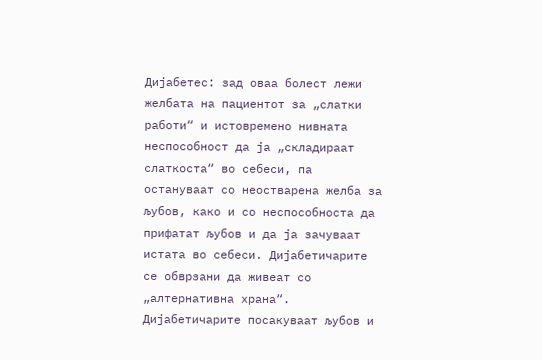Дијабетес: зад оваа болест лежи желбата на пациентот за „слатки работи“ и истовремено нивната неспособност да ја „складираат слаткоста“ во себеси, па остануваат со неостварена желба за љубов, како и со неспособноста да прифатат љубов и да ја зачуваат истата во себеси. Дијабетичарите се обврзани да живеат со „алтернативна храна“. Дијабетичарите посакуваат љубов и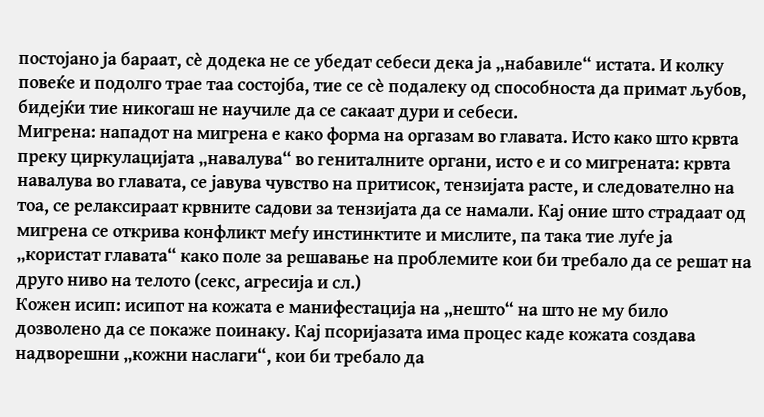постојано ја бараат, сè додека не се убедат себеси дека ја „набавиле“ истата. И колку повеќе и подолго трае таа состојба, тие се сè подалеку од способноста да примат љубов, бидејќи тие никогаш не научиле да се сакаат дури и себеси.
Мигрена: нападот на мигрена е како форма на оргазам во главата. Исто како што крвта преку циркулацијата „навалува“ во гениталните органи, исто е и со мигрената: крвта навалува во главата, се јавува чувство на притисок, тензијата расте, и следователно на тоа, се релаксираат крвните садови за тензијата да се намали. Кај оние што страдаат од мигрена се открива конфликт меѓу инстинктите и мислите, па така тие луѓе ја „користат главата“ како поле за решавање на проблемите кои би требало да се решат на друго ниво на телото (секс, агресија и сл.)
Кожен исип: исипот на кожата е манифестација на „нешто“ на што не му било дозволено да се покаже поинаку. Кај псоријазата има процес каде кожата создава надворешни „кожни наслаги“, кои би требало да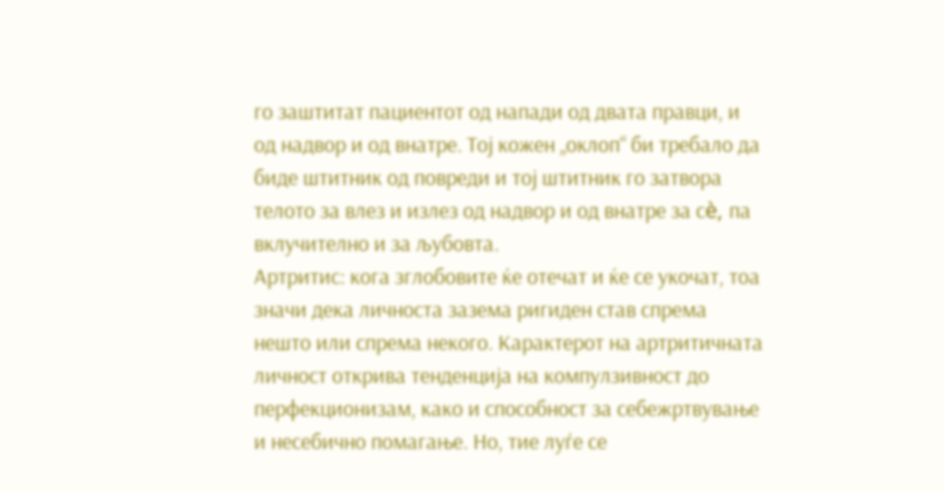го заштитат пациентот од напади од двата правци, и од надвор и од внатре. Тој кожен „оклоп“ би требало да биде штитник од повреди и тој штитник го затвора телото за влез и излез од надвор и од внатре за сè, па вклучително и за љубовта.
Артритис: кога зглобовите ќе отечат и ќе се укочат, тоа значи дека личноста зазема ригиден став спрема нешто или спрема некого. Карактерот на артритичната личност открива тенденција на компулзивност до перфекционизам, како и способност за себежртвување и несебично помагање. Но, тие луѓе се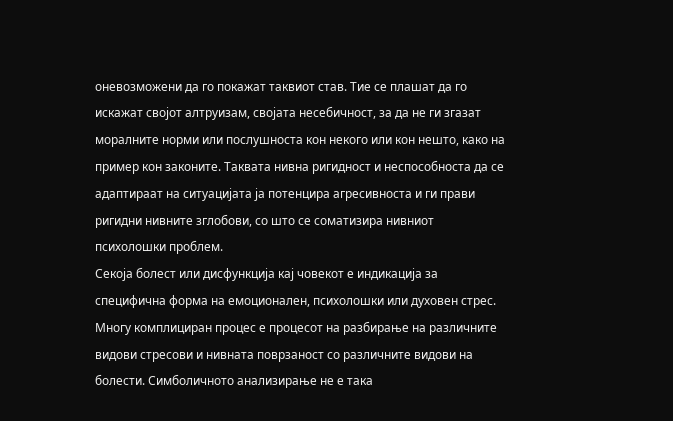оневозможени да го покажат таквиот став. Тие се плашат да го искажат својот алтруизам, својата несебичност, за да не ги згазат моралните норми или послушноста кон некого или кон нешто, како на пример кон законите. Таквата нивна ригидност и неспособноста да се адаптираат на ситуацијата ја потенцира агресивноста и ги прави ригидни нивните зглобови, со што се соматизира нивниот психолошки проблем.
Секоја болест или дисфункција кај човекот е индикација за специфична форма на емоционален, психолошки или духовен стрес. Многу комплициран процес е процесот на разбирање на различните видови стресови и нивната поврзаност со различните видови на болести. Симболичното анализирање не е така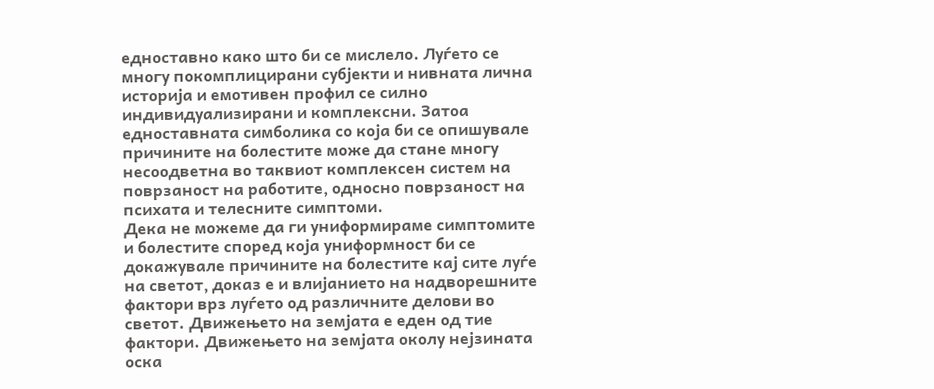едноставно како што би се мислело. Луѓето се многу покомплицирани субјекти и нивната лична историја и емотивен профил се силно индивидуализирани и комплексни. Затоа едноставната симболика со која би се опишувале причините на болестите може да стане многу несоодветна во таквиот комплексен систем на поврзаност на работите, односно поврзаност на психата и телесните симптоми.
Дека не можеме да ги униформираме симптомите и болестите според која униформност би се докажувале причините на болестите кај сите луѓе на светот, доказ е и влијанието на надворешните фактори врз луѓето од различните делови во светот. Движењето на земјата е еден од тие фактори. Движењето на земјата околу нејзината оска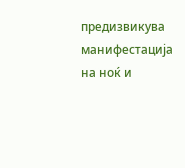предизвикува манифестација на ноќ и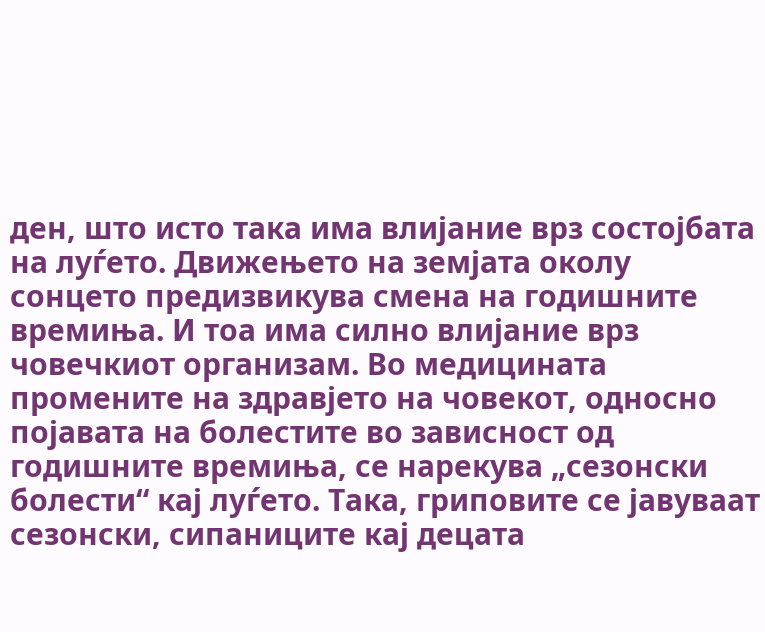ден, што исто така има влијание врз состојбата на луѓето. Движењето на земјата околу сонцето предизвикува смена на годишните времиња. И тоа има силно влијание врз човечкиот организам. Во медицината промените на здравјето на човекот, односно појавата на болестите во зависност од годишните времиња, се нарекува „сезонски болести“ кај луѓето. Така, гриповите се јавуваат сезонски, сипаниците кај децата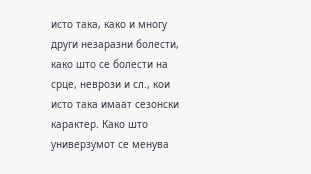исто така, како и многу други незаразни болести, како што се болести на срце, неврози и сл., кои исто така имаат сезонски карактер. Како што универзумот се менува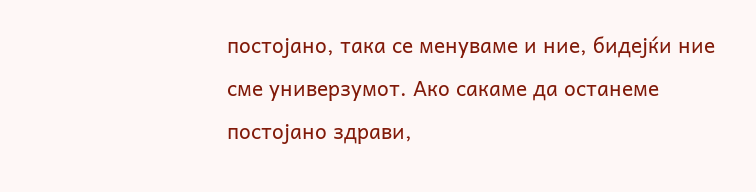постојано, така се менуваме и ние, бидејќи ние сме универзумот. Ако сакаме да останеме постојано здрави,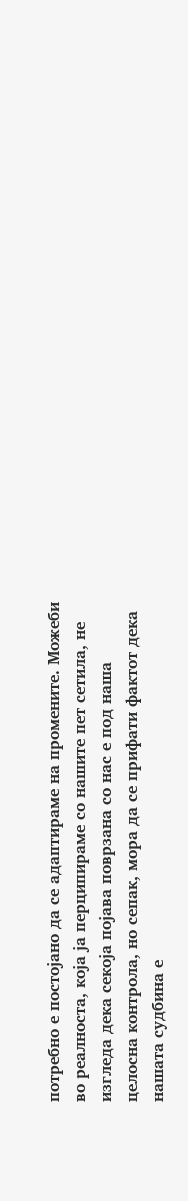потребно е постојано да се адаптираме на промените. Можеби во реалноста, која ја перципираме со нашите пет сетила, не изгледа дека секоја појава поврзана со нас е под наша целосна контрола, но сепак, мора да се прифати фактот дека нашата судбина е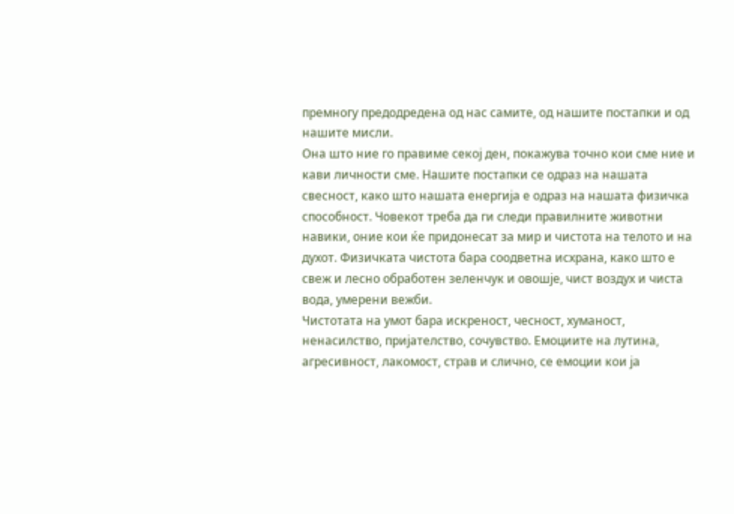премногу предодредена од нас самите, од нашите постапки и од нашите мисли.
Она што ние го правиме секој ден, покажува точно кои сме ние и кави личности сме. Нашите постапки се одраз на нашата свесност, како што нашата енергија е одраз на нашата физичка способност. Човекот треба да ги следи правилните животни навики, оние кои ќе придонесат за мир и чистота на телото и на духот. Физичката чистота бара соодветна исхрана, како што е свеж и лесно обработен зеленчук и овошје, чист воздух и чиста вода, умерени вежби.
Чистотата на умот бара искреност, чесност, хуманост, ненасилство, пријателство, сочувство. Емоциите на лутина, агресивност, лакомост, страв и слично, се емоции кои ја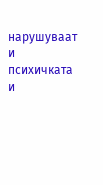нарушуваат и психичката и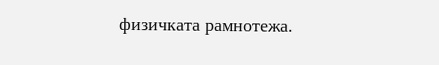физичката рамнотежа.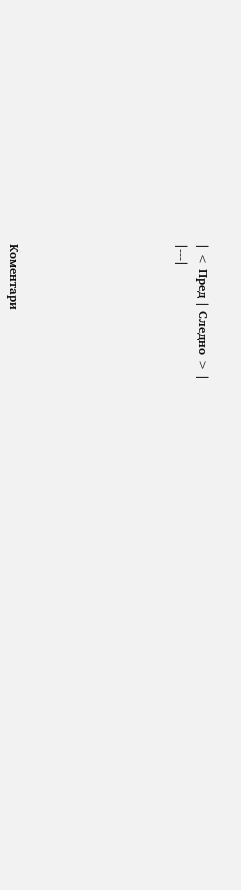| < Пред | Следно > |
|---|







Коментари